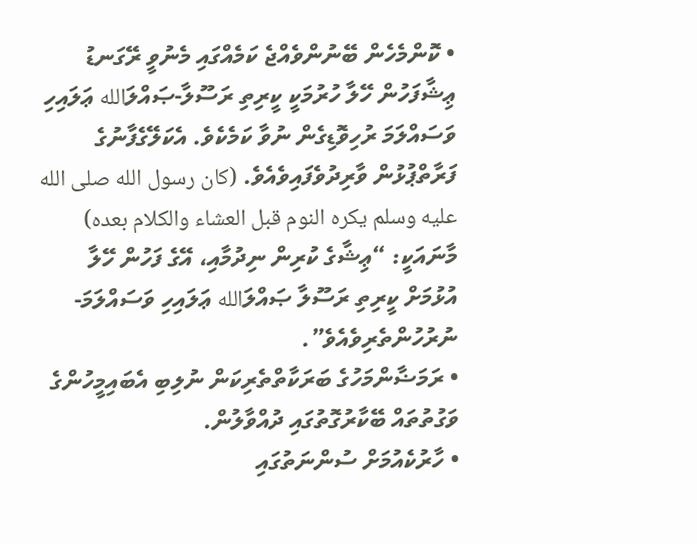• ކޮންމެހެން ބޭނުންވެއްޖެ ކަމެއްގައި މެނުވީ ރޭގަނޑު ޢިޝާފަހުން ހޭލާ ހުރުމަކީ ކީރިތި ރަސޫލާ-ޞައްލަالله ޢަލައިހި ވަސައްލަމަ ރުހިވޮޑިގެން ނުވާ ކަމެކެވެ. އެކަލޭގެފާނުގެ ފަރާތްޕުޅުން ވާރިދުވެފައިވެއެވެ. (كان رسول الله صلى الله عليه وسلم يكره النوم قبل العشاء والكلام بعده) މާނައަކީ: “ޢިޝާގެ ކުރިން ނިދުމާއި، އޭގެ ފަހުން ހޭލާ އުޅުމަށް ކީރިތި ރަސޫލާ ޞައްލަالله ޢަލައިހި ވަސައްލަމަ- ނުރުހުންތެރިވެއެވެ”.
• ރަމަޟާންމަހުގެ ބަރަކާތްތެރިކަން ނުލިބި އެބައިމީހުންގެ ވަގުތުތައް ބޭކާރުގޮތުގައި ދުއްވާލުން.
• ހާރުކެއުމަށް ސުންނަތުގައި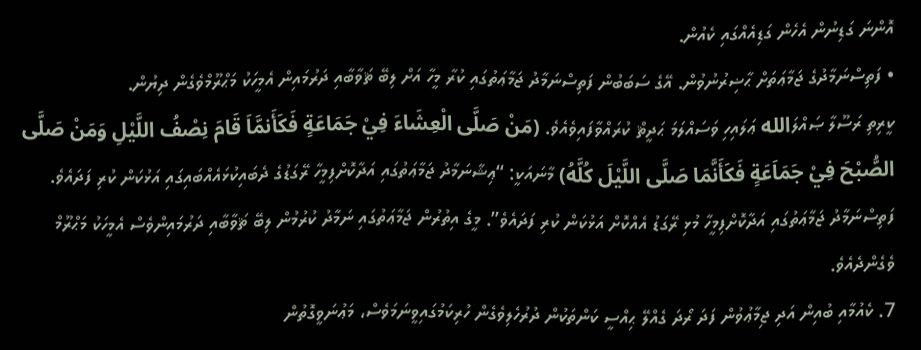އޮންނަ ގަޑިނުން އެހެން ގަޑިއެއްގައި ކެއުން.
• ފަތިސްނަމާދުގެ ޖަމާޢަތަށް ޙާޟިރުނުވުން. އޭގެ ސަބަބުން ފަތިސްނަމާދު ޖަމާޢަތުގައި ކުރާ މީހާ އަށް ލިބޭ ޘަވާބާއި ދަރުމައިން އެމީހަކު މަޙްރޫމްވެގެން ދިޔުން.
ކީރިތި ރަސޫލާ ޞައްލަالله ޢަލައިހި ވަސައްލަމަ ޙަދީޘް ކުރައްވާފައިވެއެވެ. (مَنْ صَلَّى الْعِشَاءَ فِيْ جَمَاعَةٍ فَكَأَنمَّاَ قَامَ نِصْفُ اللَّيْلِ وَمَنْ صَلَّى الصُّبْحَ فِيْ جَمَاَعَةٍ فَكَأَنَّمَا صَلَّى اللَّيْلَ كُلَّهُ) މާނައަކީ: “ޢިޝާނަމާދު ޖަމާޢަތުގައި އަދާކޮށްފިމީހާ ރޭގަޑުގެ ދެބައިކުޅައެއްބައިގައި އަޅުކަން ކުރި ފަދައެވެ. ފަތިސްނަމާދު ޖަމާޢަތުގައި އަދާކޮށްފިމީހާ މުޅި ރޭގަޑު އެއްކޮށް އަޅުކަން ކުރި ފަދައެވެ”. މީގެ އިތުރުން ޖަމާޢަތުގައި ނަމާދު ކުރުމުން ލިބޭ ޘަވާބާއި ދަރުމައިންވެސް އެމީހަކު މަޙްރޫމް ވެގެންދެއެވެ.
7. ކެއުމާއި ބުއިން އަދި ޖިމާޢުވުން ފަދަ ރޯދަ ގެއްލޭ ޙިއްސީ ކަންތަކުން ދުރުހެލިވެގެން ހުރިކަމުގައިވީނަމަވެސް، މަޢުނަވީގޮތުން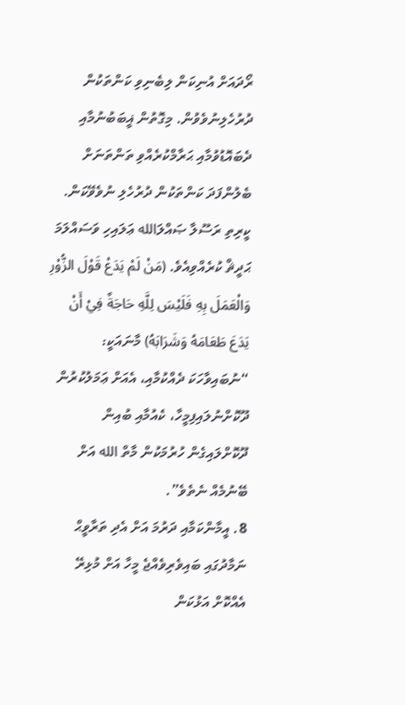ރޯދައަށް އުނިކަން ލިބެނިވި ކަންތަކުން ދުރުހެލިނުވެވުން. މިގޮތުން ޣީބަބުނުމާއި ދެބައޮޑުވުމާއި ޙަރާމްކުރެއްވި ތަންތަނަށް ބެލުންފަދަ ކަންތަކުން ދުރުހެލި ނުވެވޭކަން. ކީރިތި ރަސޫލާ ޞައްލަالله ޢަލައިހި ވަސައްލަމަ ޙަދީޘް ކުރެއްވިއެވެ. (مَنْ لَمْ يَدَعْ قَوْلَ الزُّوْرِ وَالْعَمَلَ بِهِ فَلَيْسَ لِلَّهِ حَاجَةٌ فِيْ أَنْ يَدَعَ طَعَامَهُ وَشَرَابَهُ) މާނައަކީ: “ނުބައިވާހަކަ ދެއްކުމާއި، އެއަށް ޢަމަލުކުރުން ދޫކޮށްނުލައިފިމީހާ، ކެއުމާއި ބުއިން ދޫކޮށްލައިގެން ހުރުމަކުން މާތް الله އަށް ބޭނުމެއް ނެތެވެ”.
8. އީމާންކަމާއި ދަރުމަ އަށް އެދި ތަރާވީޙް ނަމާދުގައި ބައިވެރިވެއްޖެ މީހާ އަށް މުޅިރޭ އެއްކޮށް އަޅުކަން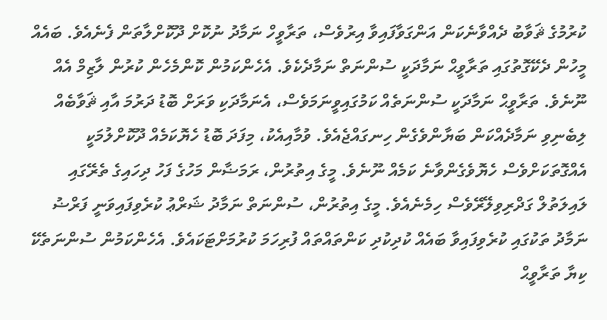ކުރުމުގެ ޘަވާބު ދެއްވާނެކަން އަންގަވާފައިވާ އިރުވެސް، ތަރާވީހް ނަމާދު ނުކޮށް ދޫކޮށްލާތަން ފެނެއެވެ. ބައެއް މީހުން ދެކޭގޮތުގައި ތަރާވީޙް ނަމާދަކީ ސުންނަތް ނަމާދެކެވެ. އެހެންކަމުން ކޮންމެހެން ކުރުން ލާޒިމް އެއް ނޫނެވެ. ތަރާވީޙް ނަމާދަކީ ސުންނަތެއް ކަމުގައިވީނަމަވެސް، އެނަމާދަކި ވަރަށް ބޮޑު ދަރުމަ އާއި ޘަވާބެއް ލިބެނިވި ނަމާދެއްކަން ބަޔާންވެގެން ހިނގައްޖެއެވެ. ވުމާއިއެކު، މިފަދަ ބޮޑު ހެޔޮކަމެއް ދޫކޮށްލުމަކީ އެއްގޮތަކަށްވެސް ހެޔޮވެގެންވާނެ ކަމެއް ނޫނެވެ. މީގެ އިތުރުން، ރަމަޟާން މަހުގެ ފަހު ދިހައިގެ ތެރޭގައި ލައިލަތުލް ގަދްރިވިލޭރޭވެސް ހިމެނެއެވެ. މީގެ އިތުރުން، ސުންނަތް ނަމާދު ޝަރްޢު ކުރެވިފައިވަނީ ފަރްޟު ނަމާދު ތަކުގައި ކުރެވިފައިވާ ބައެއް ކުދިކުދި ކަންތައްތައް ފުރިހަމަ ކުރުމަށްޓަކައެވެ. އެހެންކަމުން ސުންނަތެކޭ ކިޔާ ތަރާވީޙް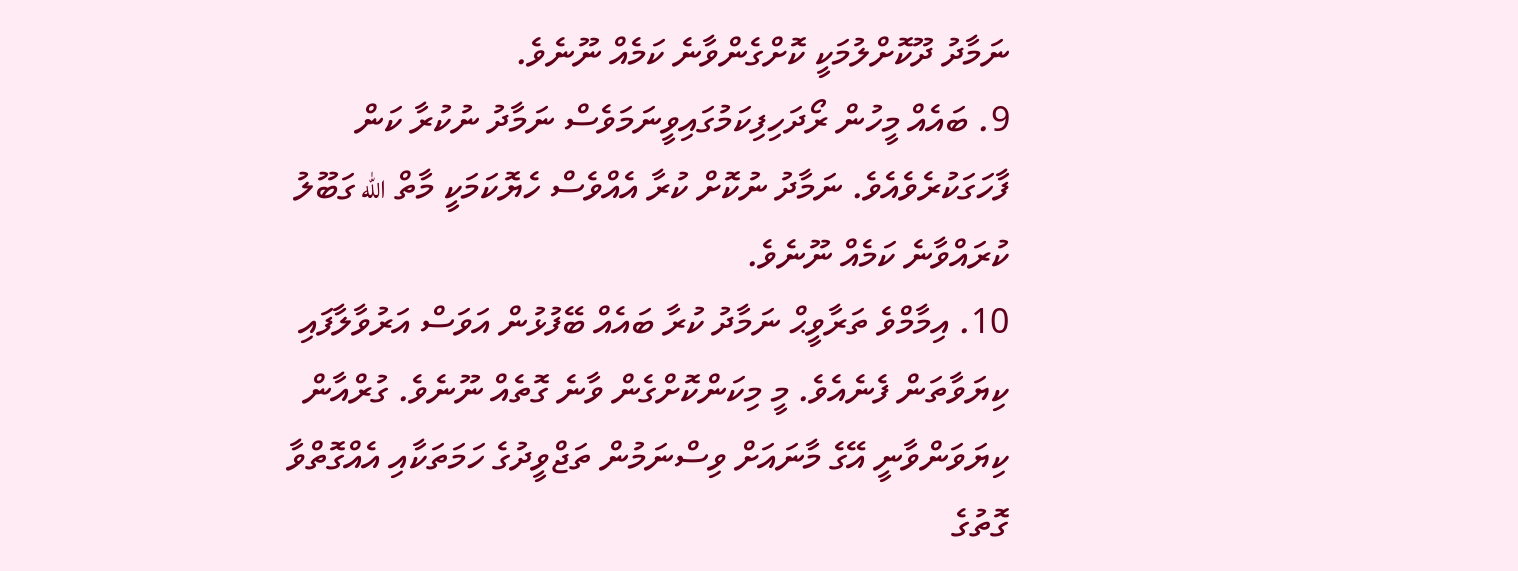ނަމާދު ދޫކޮށްލުމަކީ ކޮށްގެންވާނެ ކަމެއް ނޫނެވެ.
9. ބައެއް މީހުން ރޯދަހިފިކަމުގައިވީނަމަވެސް ނަމާދު ނުކުރާ ކަން ފާހަގަކުރެވެއެވެ. ނަމާދު ނުކޮށް ކުރާ އެއްވެސް ހެޔޮކަމަކީ މާތް الله ގަބޫލު ކުރައްވާނެ ކަމެއް ނޫނެވެ.
10. އިމާމްވެ ތަރާވީޙް ނަމާދު ކުރާ ބައެއް ބޭފުޅުން އަވަސް އަރުވާލާފައި ކިޔަވާތަން ފެނެއެވެ. މީ މިކަންކޮށްގެން ވާނެ ގޮތެއް ނޫނެވެ. ގުރްއާން ކިޔަވަންވާނީ އޭގެ މާނައަށް ވިސްނަމުން ތަޖްވީދުގެ ހަމަތަކާއި އެއްގޮތްވާ ގޮތުގެ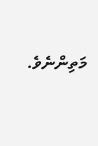މަތިންނެވެ.